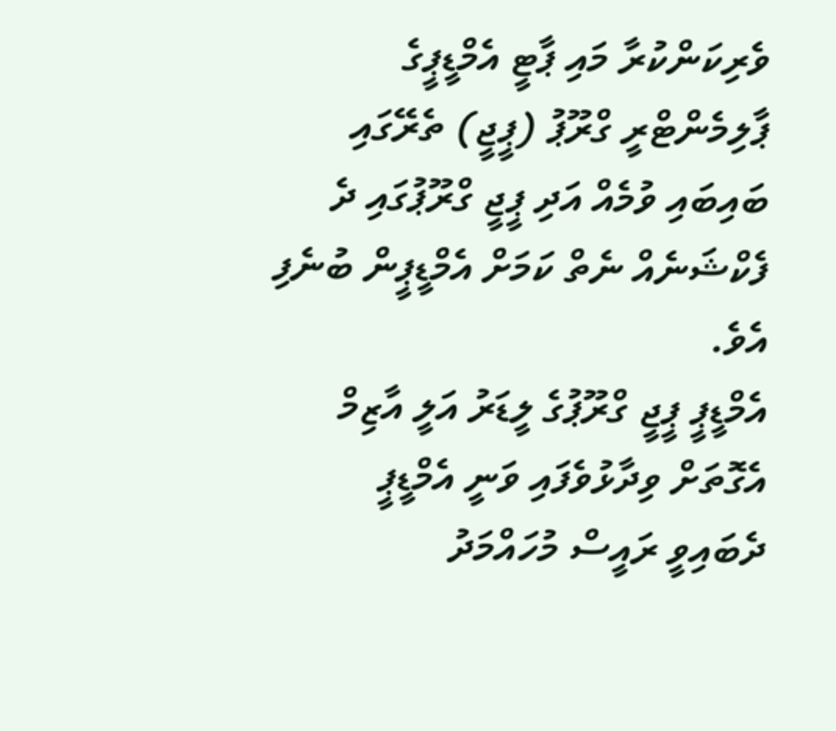ވެރިކަންކުރާ މައި ޕާޓީ އެމްޑީޕީގެ ޕާލިމެންޓްރީ ގްރޫޕު (ޕީޖީ) ތެރޭގައި ބައިބައި ވުމެއް އަދި ޕީޖީ ގްރޫޕުގައި ދެ ފެކްޝަނެއް ނެތް ކަމަށް އެމްޑީޕީން ބުނެފި އެވެ.
އެމްޑީޕީ ޕީޖީ ގްރޫޕުގެ ލީޑަރު އަލީ އާޒިމް އެގޮތަށް ވިދާޅުވެފައި ވަނީ އެމްޑީޕީ ދެބައިވީ ރައީސް މުހައްމަދު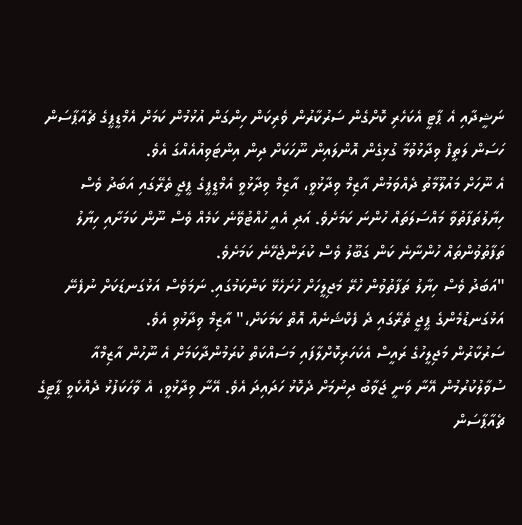ނަޝީދާއި އެ ޕާޓީ އެކަހެރި ކޮށްގެން ސަރުކާރުން ވެރިކަން ހިންގަން އުޅުމުން ކަމަށް އެމްޑީޕީގެ ޗެއާޕާސަން ހަސަން ލަތީފް ވިދާޅުވުމާ ގުޅިގެން އޮންލައިން ނޫހަކަށް ދިން އިންޓަވިއުއެއްގަ އެވެ.
އެ ނޫހަށް މައުލޫމާތު ދެއްވަމުން އާޒިމް ވިދާޅުވީ، އާޒިމް ވިދާޅުވީ އެމްޑީޕީގެ ޕީޖީ ތެރޭގައި އަބަދު ވެސް ހިޔާލުތަފާތުވާ މައްސަލަތައް ހުންނަ ކަމަށެވެ. އަދި އެއީ ހުއްޓުވޭނެ ކަމެއް ވެސް ނޫން ކަމަށާއި ހިޔާލު ތަފާތުވުންތައް ހުންނާނެ ކަން ގަބޫލު ވެސް ކުރަންޖެހޭނެ ކަމަށެވެ.
"އަބަދު ވެސް ހިޔާލު ތަފާތުވުން ހުރޭ މަޖިލީހަށް ހުށަހެޅޭ ކަންކަމުގައި. ނަމަވެސް އަޅުގަނޑަކަށް ނުފެނޭ އަޅުގަނޑުމެންގެ ޕީޖީ ތެރޭގައި ދެ ފެކްޝަނެއް އޮތް ކަމަކަށް،" އާޒިމް ވިދާޅުވި އެވެ.
ސަރުކާރުން މަޖިލީހުގެ ރައީސް އެކަހަރިކޮށްލާފައި މަސައްކަތް ކުރަމުންދާކަމަށް އެ ނޫހުން އާޒިމްއާ ސުވާލުކުރުމުން އޭނާ ވަނީ ޖަވާބު ދިނުމަށް ދެކޮޅު ހަދައިދަ އެވެ. އޭނާ ވިދާޅުވީ، އެ ވާހަކަފުޅު ދެއްކެވީ ޕާޓީގެ ޗެއާޕާސަން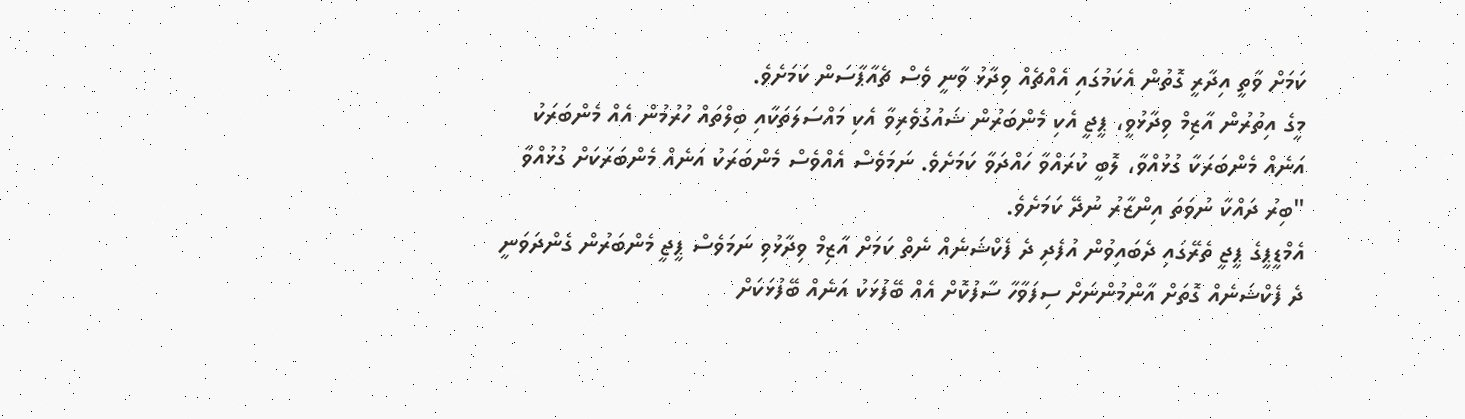ކަމަށް ވާތީ އިދާރީ ގޮތުން އެކަމުގައި އެއްޗެއް ވިދާޅު ވާނީ ވެސް ޗެއާޕާސަން ކަމަށެވެ.
މީގެ އިތުރުން އާޒިމް ވިދާޅުވީ، ޕީޖީ އެކި މެންބަރުން ޝައުގުވެރިވާ އެކި މައްސަލަތަކާއި ބިލްތައް ހުރުމުން އެއް މެންބަރަކު އަނެއް މެންބަރަކާ ގުޅުއްވާ، ލޮބީ ކުރައްވާ ހައްދަވާ ކަމަށެވެ. ނަމަވެސް އެއްވެސް މެންބަރަކު އަނެއް މެންބަރަކަށް ގުޅުއްވާ "ބިރު ދައްކާ ނުވަތަ އިންޒާރު ނުދޭ ކަމަށެވެ.
އެމްޑީޕީގެ ޕީޖީ ތެރޭގައި ދެބައިވުން އުފެދި ދެ ފެކްޝަނެއް ނެތް ކަމަށް އާޒިމް ވިދާޅުވި ނަމަވެސް ޕީޖީ މެންބަރުން ގެންދަވަނީ ދެ ފެކްޝަނެއް ގޮތަށް އާންމުންނަށް ސިފަވާހާ ސާފުކޮށް އެއް ބޭފުޅަކު އަނެއް ބޭފުޅަކަށް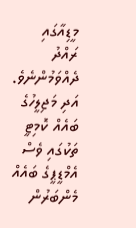މީޑިއާގައި ރައްދު ދެއްވަމުންނެވެ. އަދި މަޖިލީހުގެ ބައެއް ކޮމިޓީ ތަކުގައި ވެސް އެމްޑީޕީގެ ބައެއް މެންބަރުން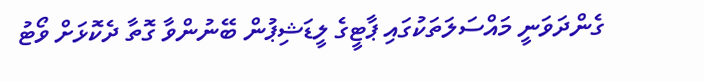ގެންދަވަނީ މައްސަލަތަކުގައި ޕާޓީގެ ލީޑަޝިޕުން ބޭނުންވާ ގޮތާ ދެކޮޅަށް ވޯޓު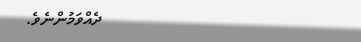ދެއްވަމުންނެވެ.